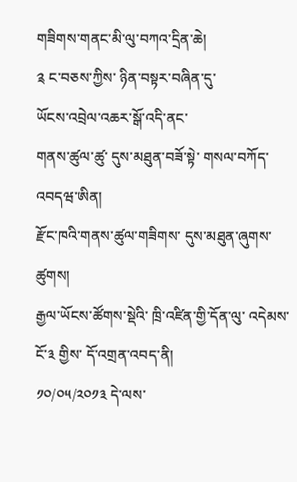གཟིགས་གནང་མི་ལུ་བཀའ་དྲིན་ཆེ།
༉ ང་བཅས་ཀྱིས་ ཉིན་བསྟར་བཞིན་དུ་
ཡོངས་འབྲེལ་འཆར་སྒོ་འདི་ནང་
གནས་ཚུལ་ཚུ་ དུས་མཐུན་བཟོ་སྟེ་ གསལ་བཀོད་འབདཝ་ཨིན།
རྫོང་ཁའི་གནས་ཚུལ་གཟིགས་ དུས་མཐུན་ཞུགས་ཚུགས།
རྒྱལ་ཡོངས་ཚོགས་སྡེའི་ ཁྲི་འཛིན་གྱི་དོན་ལུ་ འདེམས་ངོ་༣ གྱིས་ དོ་འགྲན་འབད་ནི།
༡༠/༠༥/༢༠༡༣ དེ་ལས་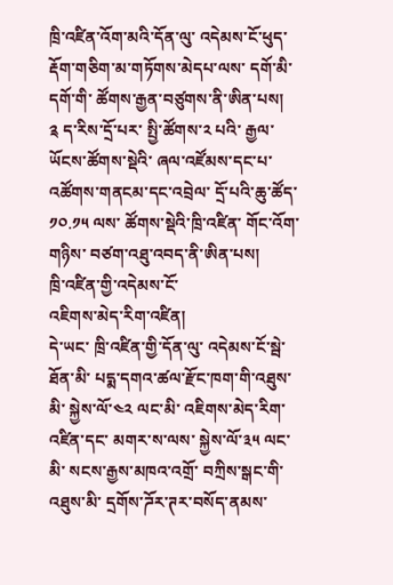ཁྲི་འཛིན་འོག་མའི་དོན་ལུ་ འདེམས་ངོ་ཕུད་རྡོག་གཅིག་མ་གཏོགས་མེདཔ་ལས་ དགོ་མི་དགོ་གི་ ཚོགས་རྒྱན་བཙུགས་ནི་ཨིན་པས།
༉ ད་རིས་དྲོ་པར་ སྤྱི་ཚོགས་༢ པའི་ རྒྱལ་ཡོངས་ཚོགས་སྡེའི་ ཞལ་འཛོམས་དང་པ་འཚོགས་གནངམ་དང་འབྲེལ་ དྲོ་པའི་ཆུ་ཚོད་༡༠.༡༥ ལས་ ཚོགས་སྡེའི་ཁྲི་འཛིན་ གོང་འོག་གཉིས་ བཙག་འཐུ་འབད་ནི་ཨིན་པས།
ཁྲི་འཛིན་གྱི་འདེམས་ངོ་
འཇིགས་མེད་རིག་འཛིན།
དེ་ཡང་ ཁྲི་འཛིན་གྱི་དོན་ལུ་ འདེམས་ངོ་སྦེ་ཐོན་མི་ པདྨ་དགའ་ཚལ་རྫོང་ཁག་གི་འཐུས་མི་ སྐྱེས་ལོ་༤༢ ལང་མི་ འཇིགས་མེད་རིག་འཛིན་དང་ མགར་ས་ལས་ སྐྱེས་ལོ་༣༥ ལང་མི་ སངས་རྒྱས་མཁའ་འགྲོ་ བཀྲིས་སྒང་གི་འཐུས་མི་ དྲགོས་ཌོར་ཊར་བསོད་ནམས་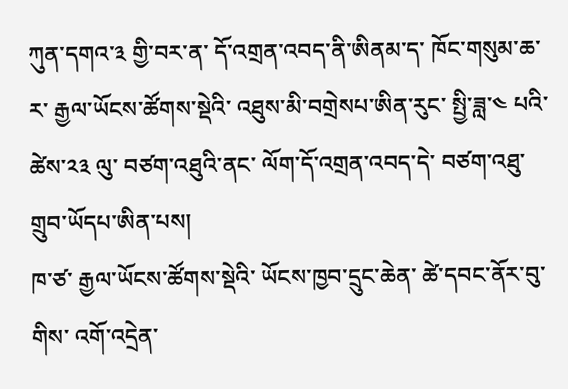ཀུན་དགའ་༣ གྱི་བར་ན་ དོ་འགྲན་འབད་ནི་ཨིནམ་ད་ ཁོང་གསུམ་ཆ་ར་ རྒྱལ་ཡོངས་ཚོགས་སྡེའི་ འཐུས་མི་བགྲེསཔ་ཨིན་རུང་ སྤྱི་ཟླ་༤ པའི་ཚེས་༢༣ ལུ་ བཙག་འཐུའི་ནང་ ལོག་དོ་འགྲན་འབད་དེ་ བཙག་འཐུ་གྲུབ་ཡོདཔ་ཨིན་པས།
ཁ་ཙ་ རྒྱལ་ཡོངས་ཚོགས་སྡེའི་ ཡོངས་ཁྱབ་དྲུང་ཆེན་ ཚེ་དབང་ནོར་བུ་གིས་ འགོ་འདྲེན་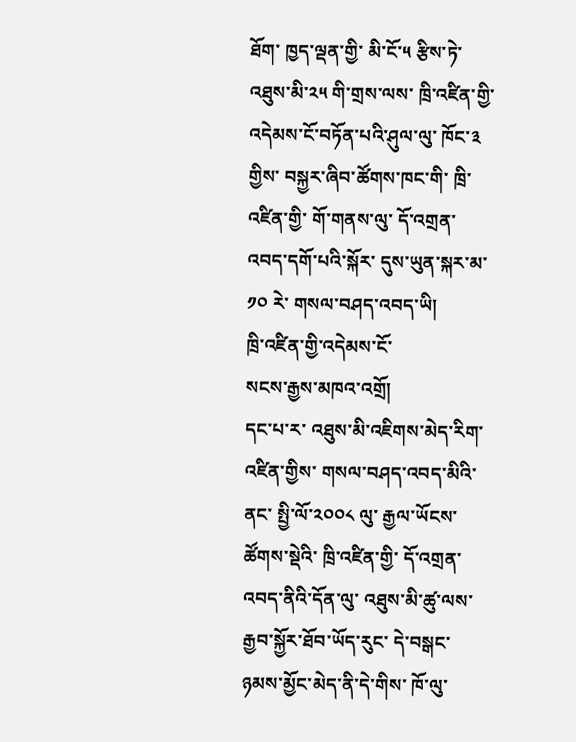ཐོག་ ཁྱད་ལྡན་གྱི་ མི་ངོ་༥ རྩིས་ཏེ་ འཐུས་མི་༢༥ གི་གྲས་ལས་ ཁྲི་འཛིན་གྱི་ འདེམས་ངོ་བཏོན་པའི་ཤུལ་ལུ་ ཁོང་༣ གྱིས་ བསྐྱར་ཞིབ་ཚོགས་ཁང་གི་ ཁྲི་འཛིན་གྱི་ གོ་གནས་ལུ་ དོ་འགྲན་འབད་དགོ་པའི་སྐོར་ དུས་ཡུན་སྐར་མ་༡༠ རེ་ གསལ་བཤད་འབད་ཡི།
ཁྲི་འཛིན་གྱི་འདེམས་ངོ་
སངས་རྒྱས་མཁའ་འགྲོ།
དང་པ་ར་ འཐུས་མི་འཇིགས་མེད་རིག་འཛིན་གྱིས་ གསལ་བཤད་འབད་མིའི་ནང་ སྤྱི་ལོ་༢༠༠༨ ལུ་ རྒྱལ་ཡོངས་ཚོགས་སྡེའི་ ཁྲི་འཛིན་གྱི་ དོ་འགྲན་འབད་ནིའི་དོན་ལུ་ འཐུས་མི་ཚུ་ལས་ རྒྱབ་སྐྱོར་ཐོབ་ཡོད་རུང་ དེ་བསྒང་ ཉམས་མྱོང་མེད་ནི་དེ་གིས་ ཁོ་ལུ་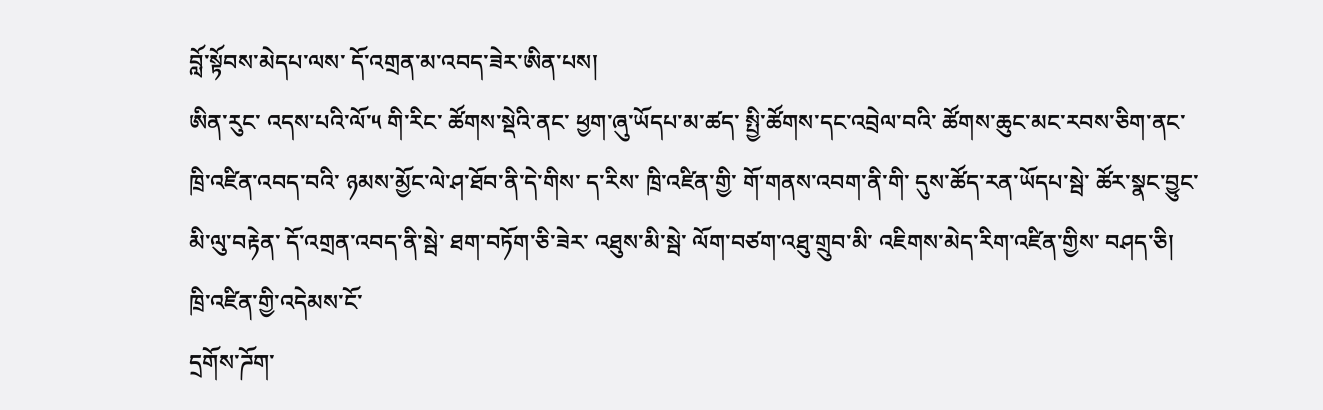བློ་སྟོབས་མེདཔ་ལས་ དོ་འགྲན་མ་འབད་ཟེར་ཨིན་པས།
ཨིན་རུང་ འདས་པའི་ལོ་༥ གི་རིང་ ཚོགས་སྡེའི་ནང་ ཕྱག་ཞུ་ཡོདཔ་མ་ཚད་ སྤྱི་ཚོགས་དང་འབྲེལ་བའི་ ཚོགས་ཆུང་མང་རབས་ཅིག་ནང་ ཁྲི་འཛིན་འབད་བའི་ ཉམས་མྱོང་ལེ་ཤ་ཐོབ་ནི་དེ་གིས་ ད་རིས་ ཁྲི་འཛིན་གྱི་ གོ་གནས་འབག་ནི་གི་ དུས་ཚོད་རན་ཡོདཔ་སྦེ་ ཚོར་སྣང་བྱུང་མི་ལུ་བརྟེན་ དོ་འགྲན་འབད་ནི་སྦེ་ ཐག་བཏོག་ཅི་ཟེར་ འཐུས་མི་སྦེ་ ལོག་བཙག་འཐུ་གྲུབ་མི་ འཇིགས་མེད་རིག་འཛིན་གྱིས་ བཤད་ཅི།
ཁྲི་འཛིན་གྱི་འདེམས་ངོ་
དྲགོས་ཌོག་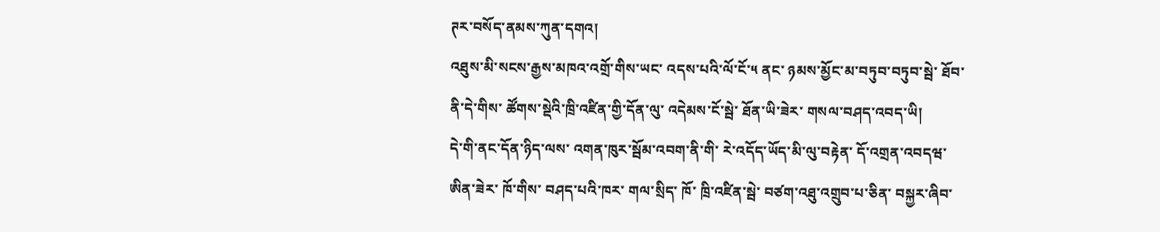ཊར་བསོད་ནམས་ཀུན་དགའ།
འཐུས་མི་སངས་རྒྱས་མཁའ་འགྲོ་གིས་ཡང་ འདས་པའི་ལོ་ངོ་༥ ནང་ ཉམས་མྱོང་མ་བཏུབ་བཏུབ་སྦེ་ ཐོབ་ནི་དེ་གིས་ ཚོགས་སྡེའི་ཁྲི་འཛིན་གྱི་དོན་ལུ་ འདེམས་ངོ་སྦེ་ ཐོན་ཡི་ཟེར་ གསལ་བཤད་འབད་ཡི།
དེ་གི་ནང་དོན་ཉིད་ལས་ འགན་ཁུར་སྦོམ་འབག་ནི་གི་ རེ་འདོད་ཡོད་མི་ལུ་བརྟེན་ དོ་འགྲན་འབདཝ་ཨིན་ཟེར་ ཁོ་གིས་ བཤད་པའི་ཁར་ གལ་སྲིད་ ཁོ་ ཁྲི་འཛིན་སྦེ་ བཙག་འཐུ་འགྲུབ་པ་ཅིན་ བསྐྱར་ཞིབ་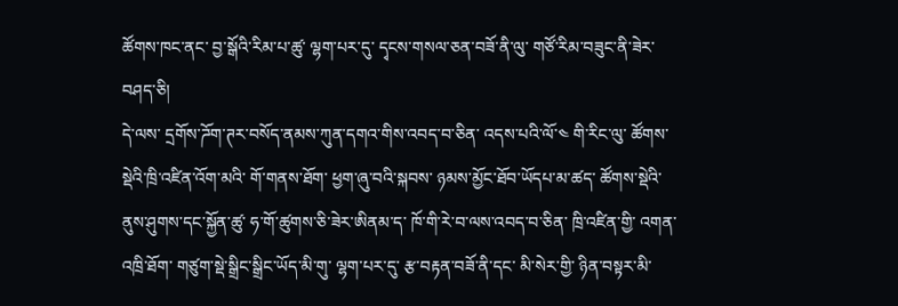ཚོགས་ཁང་ནང་ བྱ་སྒོའི་རིམ་པ་ཚུ་ ལྷག་པར་དུ་ དྭངས་གསལ་ཅན་བཟོ་ནི་ལུ་ གཙོ་རིམ་བཟུང་ནི་ཟེར་བཤད་ཅི།
དེ་ལས་ དྲགོས་ཌོག་ཊར་བསོད་ནམས་ཀུན་དགའ་གིས་འབད་བ་ཅིན་ འདས་པའི་ལོ་༤ གི་རིང་ལུ་ ཚོགས་སྡེའི་ཁྲི་འཛིན་འོག་མའི་ གོ་གནས་ཐོག་ ཕྱག་ཞུ་བའི་སྐབས་ ཉམས་མྱོང་ཐོབ་ཡོདཔ་མ་ཚད་ ཚོགས་སྡེའི་ནུས་ཤུགས་དང་སྐྱོན་ཚུ་ ཧ་གོ་ཚུགས་ཅི་ཟེར་ཨིནམ་ད་ ཁོ་གི་རེ་བ་ལས་འབད་བ་ཅིན་ ཁྲི་འཛིན་གྱི་ འགན་འཁྲི་ཐོག་ གཙུག་སྡེ་སྒྲིང་སྒྲིང་ཡོད་མི་གུ་ ལྷག་པར་དུ་ རྩ་བརྟན་བཟོ་ནི་དང་ མི་སེར་གྱི་ ཉིན་བསྟར་མི་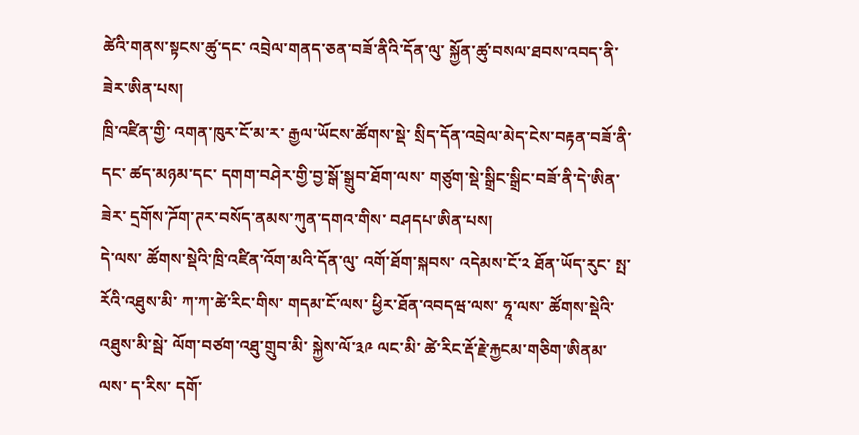ཚེའི་གནས་སྟངས་ཚུ་དང་ འབྲེལ་གནད་ཅན་བཟོ་ནིའི་དོན་ལུ་ སྐྱོན་ཚུ་བསལ་ཐབས་འབད་ནི་ཟེར་ཨིན་པས།
ཁྲི་འཛིན་གྱི་ འགན་ཁུར་ངོ་མ་ར་ རྒྱལ་ཡོངས་ཚོགས་སྡེ་ སྲིད་དོན་འབྲེལ་མེད་ངེས་བརྟན་བཟོ་ནི་དང་ ཚད་མཉམ་དང་ དགག་བཤེར་གྱི་བྱ་སྒོ་སྒྲུབ་ཐོག་ལས་ གཙུག་སྡེ་སྒྲིང་སྒྲིང་བཟོ་ནི་དེ་ཨིན་ཟེར་ དྲགོས་ཌོག་ཊར་བསོད་ནམས་ཀུན་དགའ་གིས་ བཤདཔ་ཨིན་པས།
དེ་ལས་ ཚོགས་སྡེའི་ཁྲི་འཛིན་འོག་མའི་དོན་ལུ་ འགོ་ཐོག་སྐབས་ འདེམས་ངོ་༢ ཐོན་ཡོད་རུང་ སྤ་རོའི་འཐུས་མི་ ཀ་ཀ་ཚེ་རིང་གིས་ གདམ་ངོ་ལས་ ཕྱིར་ཐོན་འབདཝ་ལས་ ཧཱ་ལས་ ཚོགས་སྡེའི་འཐུས་མི་སྦེ་ ལོག་བཙག་འཐུ་གྲུབ་མི་ སྐྱེས་ལོ་༣༩ ལང་མི་ ཚེ་རིང་རྡོ་རྗེ་རྐྱངམ་གཅིག་ཨིནམ་ལས་ ད་རིས་ དགོ་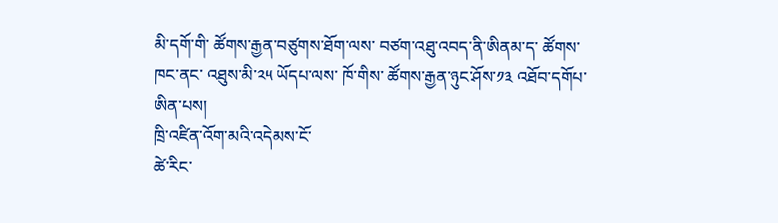མི་དགོ་གི་ ཚོགས་རྒྱན་བཙུགས་ཐོག་ལས་ བཙག་འཐུ་འབད་ནི་ཨིནམ་ད་ ཚོགས་ཁང་ནང་ འཐུས་མི་༢༥ ཡོདཔ་ལས་ ཁོ་གིས་ ཚོགས་རྒྱན་ཉུང་ཤོས་༡༣ འཐོབ་དགོཔ་ཨིན་པས།
ཁྲི་འཛིན་འོག་མའི་འདེམས་ངོ་
ཚེ་རིང་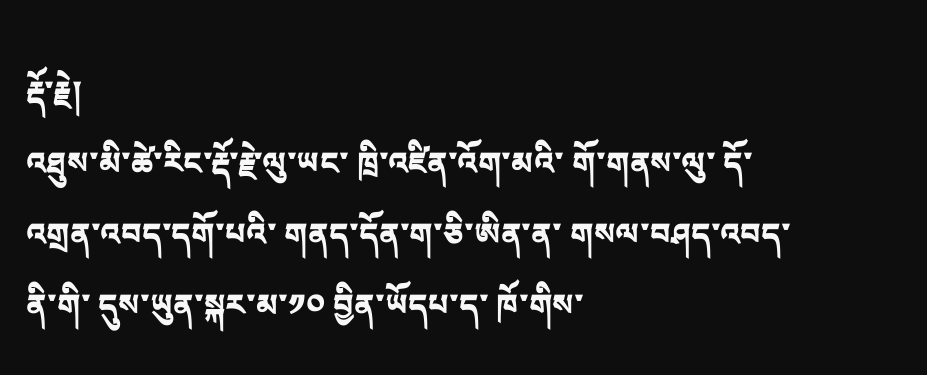རྡོ་རྗེ།
འཐུས་མི་ཚེ་རིང་རྡོ་རྗེ་ལུ་ཡང་ ཁྲི་འཛིན་འོག་མའི་ གོ་གནས་ལུ་ དོ་འགྲན་འབད་དགོ་པའི་ གནད་དོན་ག་ཅི་ཨིན་ན་ གསལ་བཤད་འབད་ནི་གི་ དུས་ཡུན་སྐར་མ་༡༠ བྱིན་ཡོདཔ་ད་ ཁོ་གིས་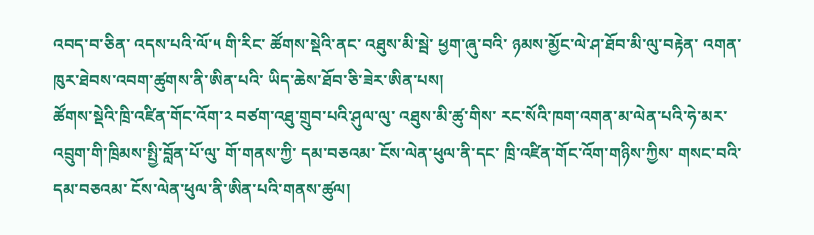འབད་བ་ཅིན་ འདས་པའི་ལོ་༥ གི་རིང་ ཚོགས་སྡེའི་ནང་ འཐུས་མི་སྦེ་ ཕྱག་ཞུ་བའི་ ཉམས་མྱོང་ལེ་ཤ་ཐོབ་མི་ལུ་བརྟེན་ འགན་ཁུར་ཐེབས་འབག་ཚུགས་ནི་ཨིན་པའི་ ཡིད་ཆེས་ཐོབ་ཅི་ཟེར་ཨིན་པས།
ཚོགས་སྡེའི་ཁྲི་འཛིན་གོང་འོག་༢ བཙག་འཐུ་གྲུབ་པའི་ཤུལ་ལུ་ འཐུས་མི་ཚུ་གིས་ རང་སོའི་ཁག་འགན་མ་ལེན་པའི་ཧེ་མར་ འབྲུག་གི་ཁྲིམས་སྤྱི་བློན་པོ་ལུ་ གོ་གནས་ཀྱི་ དམ་བཅའམ་ ངོས་ལེན་ཕུལ་ནི་དང་ ཁྲི་འཛིན་གོང་འོག་གཉིས་ཀྱིས་ གསང་བའི་དམ་བཅའམ་ ངོས་ལེན་ཕུལ་ནི་ཨིན་པའི་གནས་ཚུལ།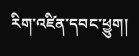རིག་འཛིན་དབང་ཕྱུག།